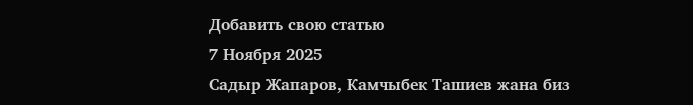Добавить свою статью
7 Ноября 2025
Садыр Жапаров, Камчыбек Ташиев жана биз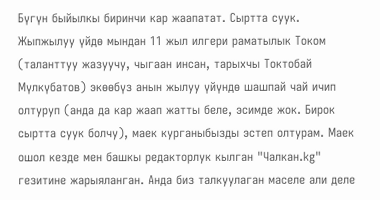Бүгүн быйылкы биринчи кар жаапатат. Сыртта суук. Жыпжылуу үйдө мындан 11 жыл илгери раматылык Током (таланттуу жазуучу, чыгаан инсан, тарыхчы Токтобай Мүлкүбатов) экөөбүз анын жылуу үйүндө шашпай чай ичип олтуруп (анда да кар жаап жатты беле, эсимде жок. Бирок сыртта суук болчу), маек курганыбызды эстеп олтурам. Маек ошол кезде мен башкы редакторлук кылган "Чалкан.kg" гезитине жарыяланган. Анда биз талкуулаган маселе али деле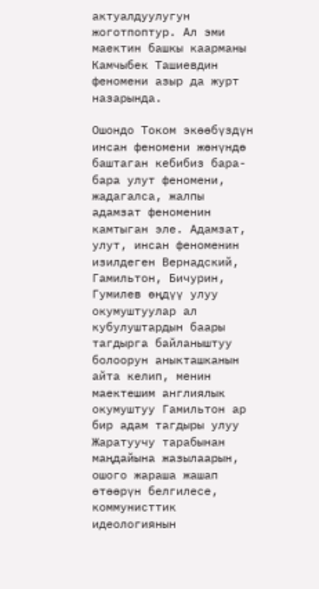актуалдуулугун жоготпоптур. Ал эми маектин башкы каарманы Камчыбек Ташиевдин феномени азыр да журт назарында.

Ошондо Током экөөбүздүн инсан феномени жөнүндө баштаган кебибиз бара-бара улут феномени, жадагалса, жалпы адамзат феноменин камтыган эле. Адамзат, улут, инсан феноменин изилдеген Вернадский, Гамильтон, Бичурин, Гумилев өңдүү улуу окумуштуулар ал кубулуштардын баары тагдырга байланыштуу болоорун аныкташканын айта келип, менин маектешим англиялык окумуштуу Гамильтон ар бир адам тагдыры улуу Жаратуучу тарабынан маңдайына жазылаарын, ошого жараша жашап өтөөрүн белгилесе, коммунисттик идеологиянын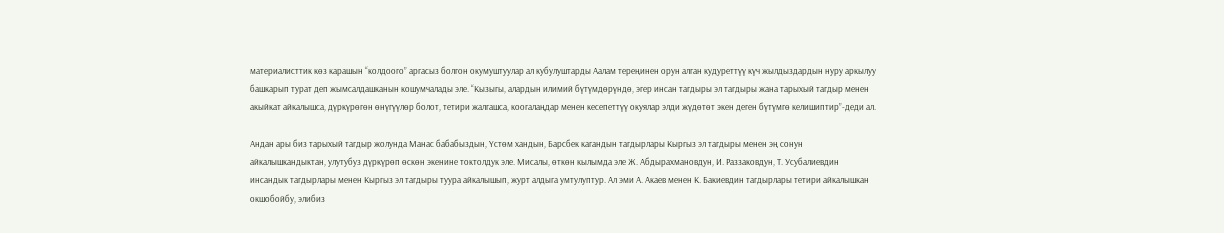материалисттик көз карашын “колдоого” аргасыз болгон окумуштуулар ал кубулуштарды Аалам тереңинен орун алган кудуреттүү күч жылдыздардын нуру аркылуу башкарып турат деп жымсалдашканын кошумчалады эле. “Кызыгы, алардын илимий бүтүмдөрүндө, эгер инсан тагдыры эл тагдыры жана тарыхый тагдыр менен акыйкат айкалышса, дүркүрөгөн өнүгүүлөр болот, тетири жалгашса, коогалаңдар менен кесепеттүү окуялар элди жүдөтөт экен деген бүтүмгө келишиптир”-деди ал.

Андан ары биз тарыхый тагдыр жолунда Манас бабабыздын, Үстөм хандын, Барсбек кагандын тагдырлары Кыргыз эл тагдыры менен эң сонун айкалышкандыктан, улутубуз дүркүрөп өскөн экенине токтолдук эле. Мисалы, өткөн кылымда эле Ж. Абдырахмановдун, И. Раззаковдун, Т. Усубалиевдин инсандык тагдырлары менен Кыргыз эл тагдыры туура айкалышып, журт алдыга умтулуптур. Ал эми А. Акаев менен К. Бакиевдин тагдырлары тетири айкалышкан окшобойбу, элибиз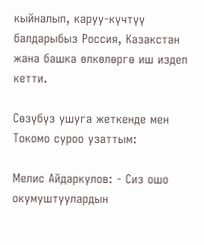кыйналып, каруу-күчтүү балдарыбыз Россия, Казакстан жана башка өлкөлөргө иш издеп кетти.

Сөзүбүз ушуга жеткенде мен Токомо суроо узаттым:

Мелис Айдаркулов: - Сиз ошо окумуштуулардын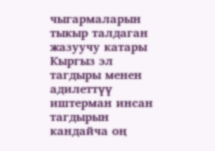чыгармаларын тыкыр талдаган жазуучу катары Кыргыз эл тагдыры менен адилеттүү иштерман инсан тагдырын кандайча оң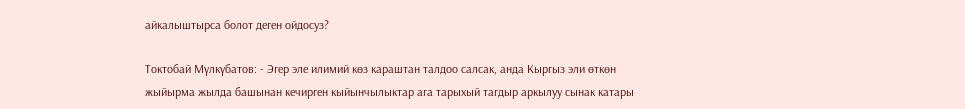айкалыштырса болот деген ойдосуз?

Токтобай Мүлкүбатов: - Эгер эле илимий көз караштан талдоо салсак, анда Кыргыз эли өткөн жыйырма жылда башынан кечирген кыйынчылыктар ага тарыхый тагдыр аркылуу сынак катары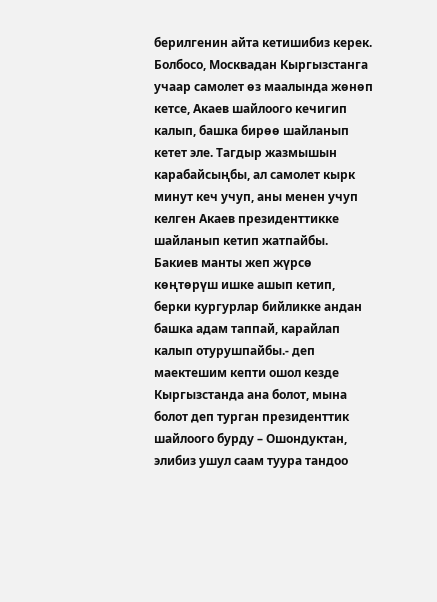берилгенин айта кетишибиз керек. Болбосо, Москвадан Кыргызстанга учаар самолет өз маалында жөнөп кетсе, Акаев шайлоого кечигип калып, башка бирөө шайланып кетет эле. Тагдыр жазмышын карабайсыңбы, ал самолет кырк минут кеч учуп, аны менен учуп келген Акаев президенттикке шайланып кетип жатпайбы. Бакиев манты жеп жүрсө көңтөрүш ишке ашып кетип, берки кургурлар бийликке андан башка адам таппай, карайлап калып отурушпайбы.- деп маектешим кепти ошол кезде Кыргызстанда ана болот, мына болот деп турган президенттик шайлоого бурду – Ошондуктан, элибиз ушул саам туура тандоо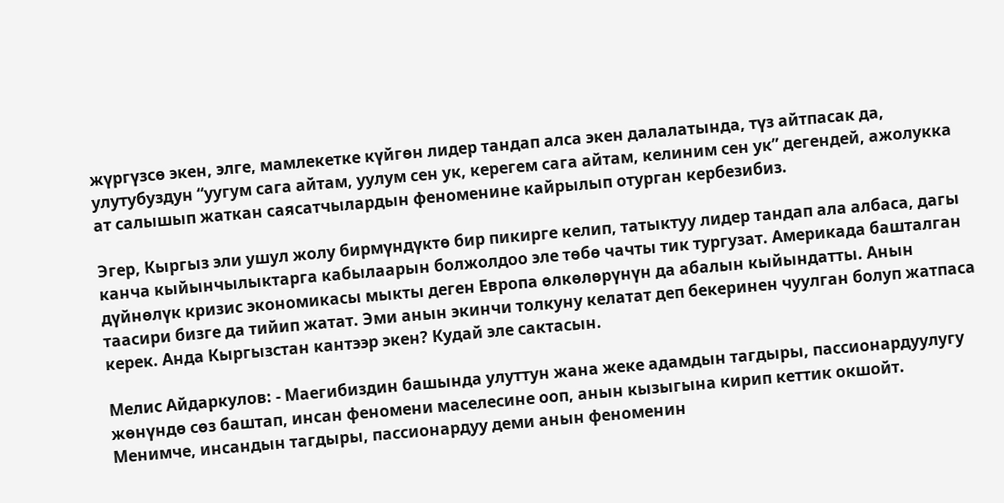жүргүзсө экен, элге, мамлекетке күйгөн лидер тандап алса экен далалатында, түз айтпасак да, улутубуздун “уугум сага айтам, уулум сен ук, керегем сага айтам, келиним сен ук” дегендей, ажолукка ат салышып жаткан саясатчылардын феноменине кайрылып отурган кербезибиз.

Эгер, Кыргыз эли ушул жолу бирмүндүктө бир пикирге келип, татыктуу лидер тандап ала албаса, дагы канча кыйынчылыктарга кабылаарын болжолдоо эле төбө чачты тик тургузат. Америкада башталган дүйнөлүк кризис экономикасы мыкты деген Европа өлкөлөрүнүн да абалын кыйындатты. Анын таасири бизге да тийип жатат. Эми анын экинчи толкуну келатат деп бекеринен чуулган болуп жатпаса керек. Анда Кыргызстан кантээр экен? Кудай эле сактасын.

Мелис Айдаркулов: - Маегибиздин башында улуттун жана жеке адамдын тагдыры, пассионардуулугу жөнүндө сөз баштап, инсан феномени маселесине ооп, анын кызыгына кирип кеттик окшойт. Менимче, инсандын тагдыры, пассионардуу деми анын феноменин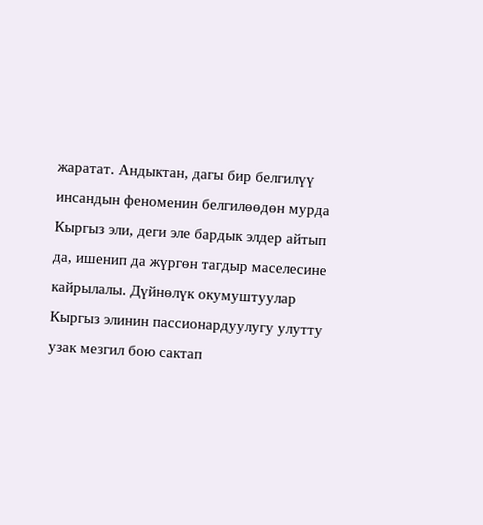жаратат. Андыктан, дагы бир белгилүү инсандын феноменин белгилөөдөн мурда Кыргыз эли, деги эле бардык элдер айтып да, ишенип да жүргөн тагдыр маселесине кайрылалы. Дүйнөлүк окумуштуулар Кыргыз элинин пассионардуулугу улутту узак мезгил бою сактап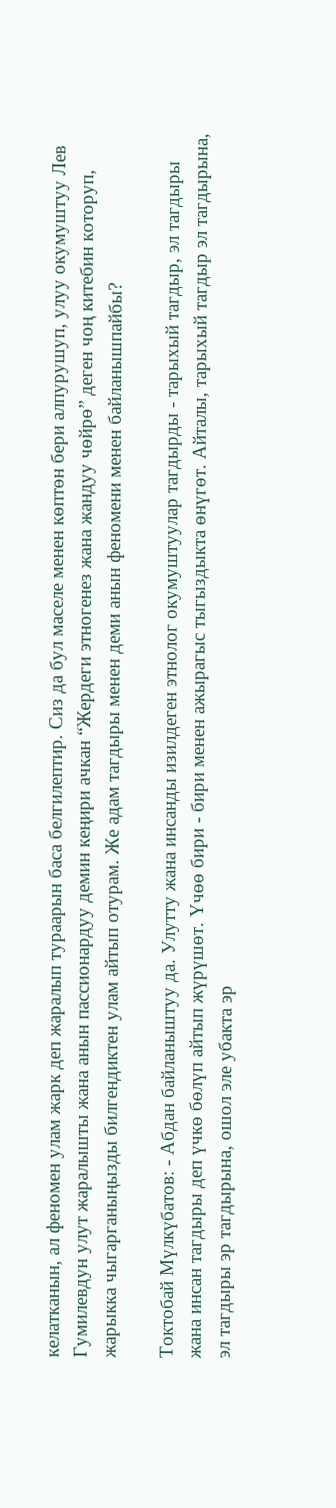келатканын, ал феномен улам жарк деп жаралып тураарын баса белгилептир. Сиз да бул маселе менен көптөн бери алпурушуп, улуу окумуштуу Лев Гумилевдун улут жаралышты жана анын пассионардуу демин кеңири ачкан “Жердеги этногенез жана жандуу чөйрө” деген чоң китебин которуп, жарыкка чыгарганыңызды билгендиктен улам айтып отурам. Же адам тагдыры менен деми анын феномени менен байланышпайбы?

Токтобай Мүлкүбатов: - Абдан байланыштуу да. Улутту жана инсанды изилдеген этнолог окумуштуулар тагдырды - тарыхый тагдыр, эл тагдыры жана инсан тагдыры деп үчкө бөлүп айтып жүрүшөт. Үчөө бири - бири менен ажырагыс тыгыздыкта өнүгөт. Айталы, тарыхый тагдыр эл тагдырына, эл тагдыры эр тагдырына, ошол эле убакта эр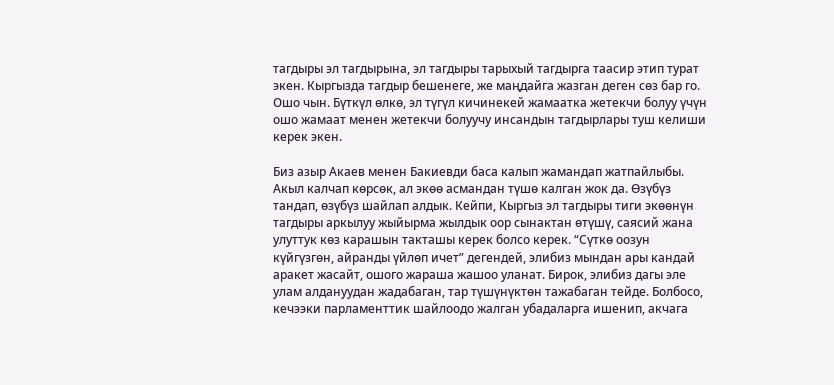тагдыры эл тагдырына, эл тагдыры тарыхый тагдырга таасир этип турат экен. Кыргызда тагдыр бешенеге, же маңдайга жазган деген сөз бар го. Ошо чын. Бүткүл өлкө, эл түгүл кичинекей жамаатка жетекчи болуу үчүн ошо жамаат менен жетекчи болуучу инсандын тагдырлары туш келиши керек экен.

Биз азыр Акаев менен Бакиевди баса калып жамандап жатпайлыбы. Акыл калчап көрсөк, ал экөө асмандан түшө калган жок да. Өзүбүз тандап, өзүбүз шайлап алдык. Кейпи, Кыргыз эл тагдыры тиги экөөнүн тагдыры аркылуу жыйырма жылдык оор сынактан өтүшү, саясий жана улуттук көз карашын такташы керек болсо керек. “Сүткө оозун күйгүзгөн, айранды үйлөп ичет” дегендей, элибиз мындан ары кандай аракет жасайт, ошого жараша жашоо уланат. Бирок, элибиз дагы эле улам алдануудан жадабаган, тар түшүнүктөн тажабаган тейде. Болбосо, кечээки парламенттик шайлоодо жалган убадаларга ишенип, акчага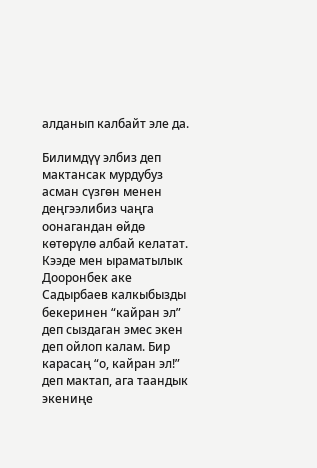алданып калбайт эле да.

Билимдүү элбиз деп мактансак мурдубуз асман сүзгөн менен деңгээлибиз чаңга оонагандан өйдө көтөрүлө албай келатат. Кээде мен ыраматылык Дооронбек аке Садырбаев калкыбызды бекеринен “кайран эл” деп сыздаган эмес экен деп ойлоп калам. Бир карасаң “о, кайран эл!” деп мактап, ага таандык экениңе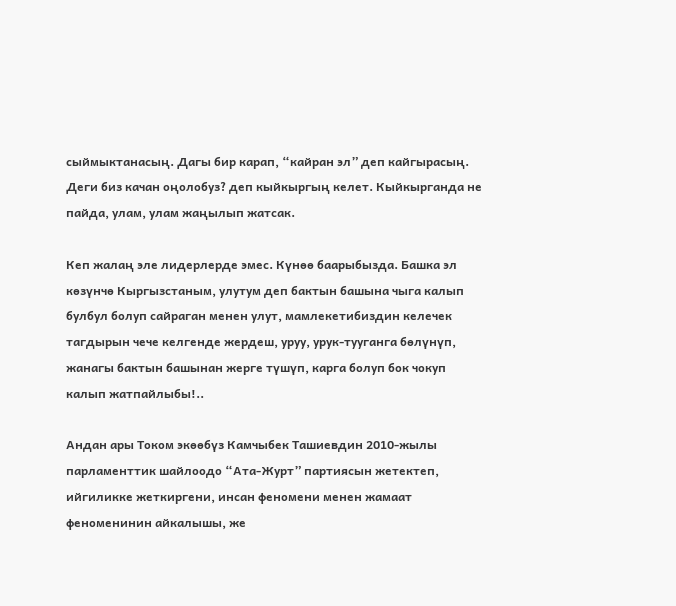сыймыктанасың. Дагы бир карап, “кайран эл” деп кайгырасың. Деги биз качан оңолобуз? деп кыйкыргың келет. Кыйкырганда не пайда, улам, улам жаңылып жатсак.

Кеп жалаң эле лидерлерде эмес. Күнөө баарыбызда. Башка эл көзүнчө Кыргызстаным, улутум деп бактын башына чыга калып булбул болуп сайраган менен улут, мамлекетибиздин келечек тагдырын чече келгенде жердеш, уруу, урук-тууганга бөлүнүп, жанагы бактын башынан жерге түшүп, карга болуп бок чокуп калып жатпайлыбы!..

Андан ары Током экөөбүз Камчыбек Ташиевдин 2010-жылы парламенттик шайлоодо “Ата-Журт” партиясын жетектеп, ийгиликке жеткиргени, инсан феномени менен жамаат феноменинин айкалышы, же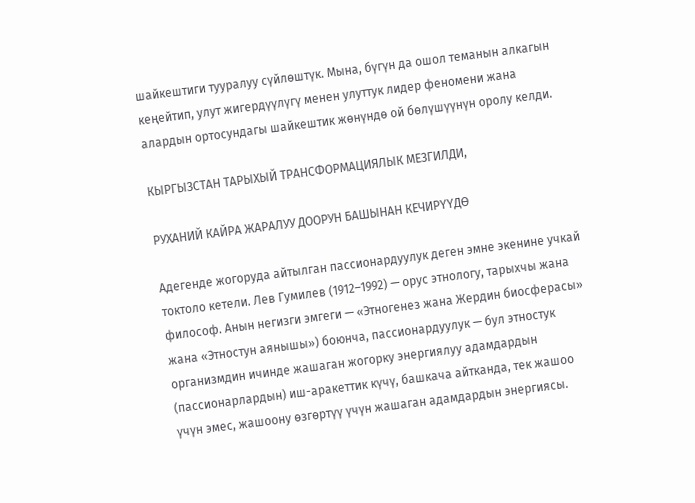шайкештиги тууралуу сүйлөштүк. Мына, бүгүн да ошол теманын алкагын кеңейтип, улут жигердүүлүгү менен улуттук лидер феномени жана алардын ортосундагы шайкештик жөнүндө ой бөлүшүүнүн оролу келди.

КЫРГЫЗСТАН ТАРЫХЫЙ ТРАНСФОРМАЦИЯЛЫК МЕЗГИЛДИ,

РУХАНИЙ КАЙРА ЖАРАЛУУ ДООРУН БАШЫНАН КЕЧИРҮҮДӨ

Адегенде жогоруда айтылган пассионардуулук деген эмне экенине учкай токтоло кетели. Лев Гумилев (1912–1992) — орус этнологу, тарыхчы жана философ. Анын негизги эмгеги — «Этногенез жана Жердин биосферасы» жана «Этностун аянышы») боюнча, пассионардуулук — бул этностук организмдин ичинде жашаган жогорку энергиялуу адамдардын (пассионарлардын) иш-аракеттик күчү, башкача айтканда, тек жашоо үчүн эмес, жашоону өзгөртүү үчүн жашаган адамдардын энергиясы.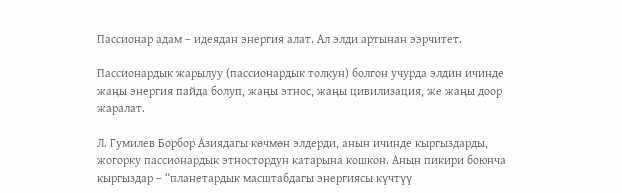Пассионар адам – идеядан энергия алат. Ал элди артынан ээрчитет.

Пассионардык жарылуу (пассионардык толкун) болгон учурда элдин ичинде жаңы энергия пайда болуп, жаңы этнос, жаңы цивилизация, же жаңы доор жаралат.

Л. Гумилев Борбор Азиядагы көчмөн элдерди, анын ичинде кыргыздарды, жогорку пассионардык этностордун катарына кошкон. Анын пикири боюнча кыргыздар – “планетардык масштабдагы энергиясы күчтүү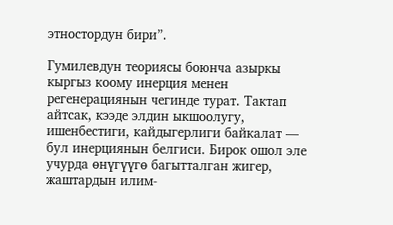этностордун бири”.

Гумилевдун теориясы боюнча азыркы кыргыз коому инерция менен регенерациянын чегинде турат. Тактап айтсак, кээде элдин ыкшоолугу, ишенбестиги, кайдыгерлиги байкалат — бул инерциянын белгиси. Бирок ошол эле учурда өнүгүүгө багытталган жигер, жаштардын илим-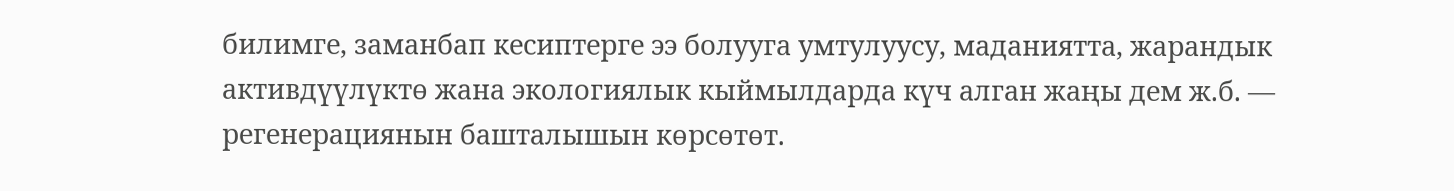билимге, заманбап кесиптерге ээ болууга умтулуусу, маданиятта, жарандык активдүүлүктө жана экологиялык кыймылдарда күч алган жаңы дем ж.б. — регенерациянын башталышын көрсөтөт.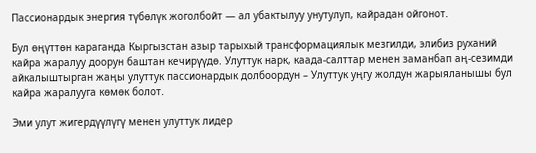Пассионардык энергия түбөлүк жоголбойт — ал убактылуу унутулуп, кайрадан ойгонот.

Бул өңүттөн караганда Кыргызстан азыр тарыхый трансформациялык мезгилди, элибиз руханий кайра жаралуу доорун баштан кечирүүдө. Улуттук нарк, каада-салттар менен заманбап аң-сезимди айкалыштырган жаңы улуттук пассионардык долбоордун – Улуттук уңгу жолдун жарыяланышы бул кайра жаралууга көмөк болот.

Эми улут жигердүүлүгү менен улуттук лидер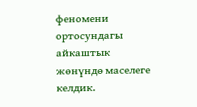феномени ортосундагы айкаштык жөнүндө маселеге келдик.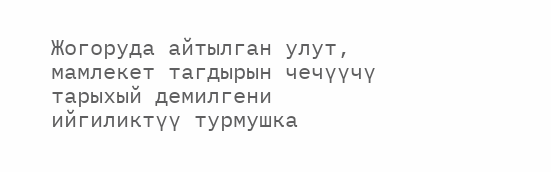Жогоруда айтылган улут, мамлекет тагдырын чечүүчү тарыхый демилгени ийгиликтүү турмушка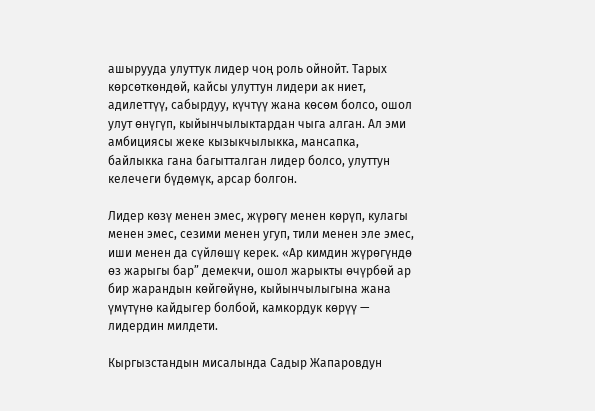ашырууда улуттук лидер чоң роль ойнойт. Тарых көрсөткөндөй, кайсы улуттун лидери ак ниет, адилеттүү, сабырдуу, күчтүү жана көсөм болсо, ошол улут өнүгүп, кыйынчылыктардан чыга алган. Ал эми амбициясы жеке кызыкчылыкка, мансапка, байлыкка гана багытталган лидер болсо, улуттун келечеги бүдөмүк, арсар болгон.

Лидер көзү менен эмес, жүрөгү менен көрүп, кулагы менен эмес, сезими менен угуп, тили менен эле эмес, иши менен да сүйлөшү керек. «Ар кимдин жүрөгүндө өз жарыгы бар” демекчи, ошол жарыкты өчүрбөй ар бир жарандын көйгөйүнө, кыйынчылыгына жана үмүтүнө кайдыгер болбой, камкордук көрүү — лидердин милдети.

Кыргызстандын мисалында Садыр Жапаровдун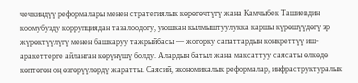чечкиндүү реформалары менен стратегиялык көрөгөчтүгү жана Камчыбек Ташиевдин коомубузду коррупциядан тазалоодогу, уюшкан кылмыштуулукка каршы күрөшүүдөгү эр жүрөктүүлүгү менен башкаруу тажрыйбасы — жогорку сапаттардын конкреттүү иш-аракеттерге айланган көрүнүшү болду. Алардын батыл жана максаттуу саясаты өлкөдө көптөгөн оң өзгөрүүлөрдү жаратты. Саясий, экономикалык реформалар, инфраструктуралык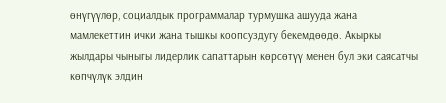өнүгүүлөр, социалдык программалар турмушка ашууда жана мамлекеттин ички жана тышкы коопсуздугу бекемдөөдө. Акыркы жылдары чыныгы лидерлик сапаттарын көрсөтүү менен бул эки саясатчы көпчүлүк элдин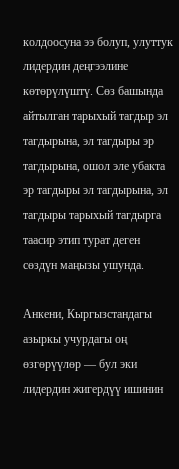колдоосуна ээ болуп, улуттук лидердин деңгээлине көтөрүлүштү. Сөз башында айтылган тарыхый тагдыр эл тагдырына, эл тагдыры эр тагдырына, ошол эле убакта эр тагдыры эл тагдырына, эл тагдыры тарыхый тагдырга таасир этип турат деген сөздүн маңызы ушунда.

Анкени, Кыргызстандагы азыркы учурдагы оң өзгөрүүлөр — бул эки лидердин жигердүү ишинин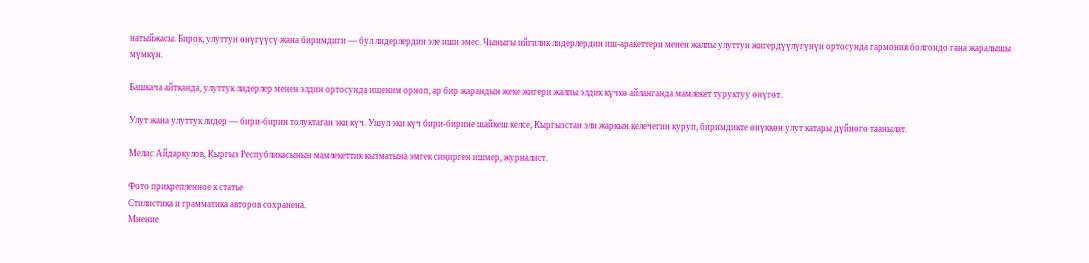натыйжасы. Бирок, улуттун өнүгүүсү жана биримдиги — бул лидерлердин эле иши эмес. Чыныгы ийгилик лидерлердин иш-аракеттери менен жалпы улуттун жигердүүлүгүнүн ортосунда гармония болгондо гана жаралышы мүмкүн.

Башкача айтканда, улуттук лидерлер менен элдин ортосунда ишеним орноп, ар бир жарандын жеке жигери жалпы элдик күчкө айланганда мамлекет туруктуу өнүгөт.

Улут жана улуттук лидер — бири-бирин толуктаган эки күч. Ушул эки күч бири-бирине шайкеш келсе, Кыргызстан эли жаркын келечегин куруп, биримдикте өнүккөн улут катары дүйнөгө таанылат.

Мелис Айдаркулов, Кыргыз Республикасынын мамлекеттик кызматына эмгек сиңирген ишмер, журналист.

Фото прикрепленное к статье
Стилистика и грамматика авторов сохранена.
Мнение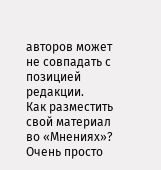авторов может не совпадать с позицией редакции.
Как разместить свой материал во «Мнениях»? Очень просто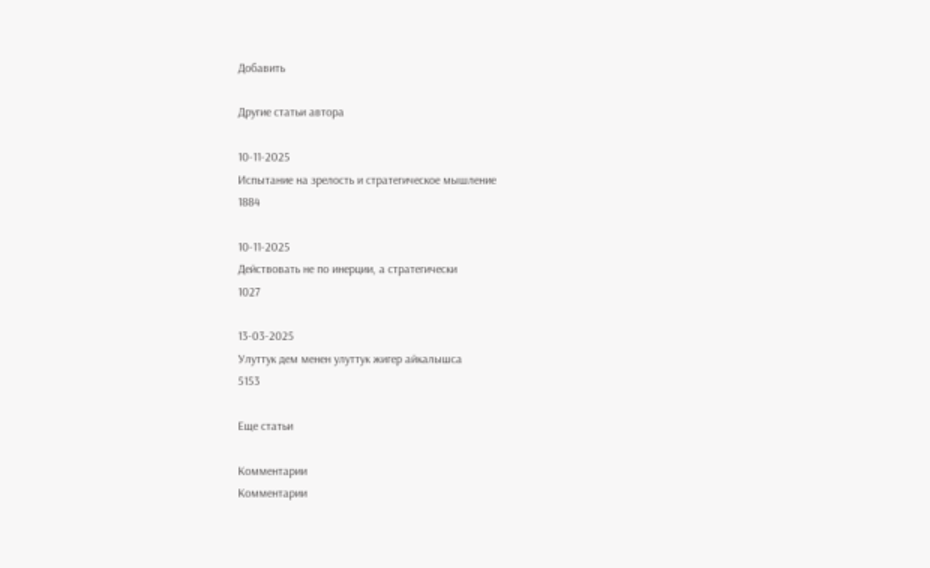Добавить

Другие статьи автора

10-11-2025
Испытание на зрелость и стратегическое мышление
1884

10-11-2025
Действовать не по инерции, а стратегически
1027

13-03-2025
Улуттук дем менен улуттук жигер айкалышса
5153

Еще статьи

Комментарии
Комментарии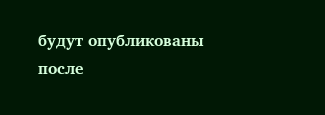будут опубликованы после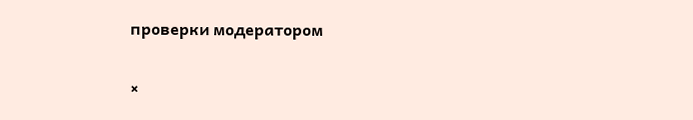проверки модератором

×